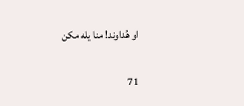او هُداوند! منا یله مکن

71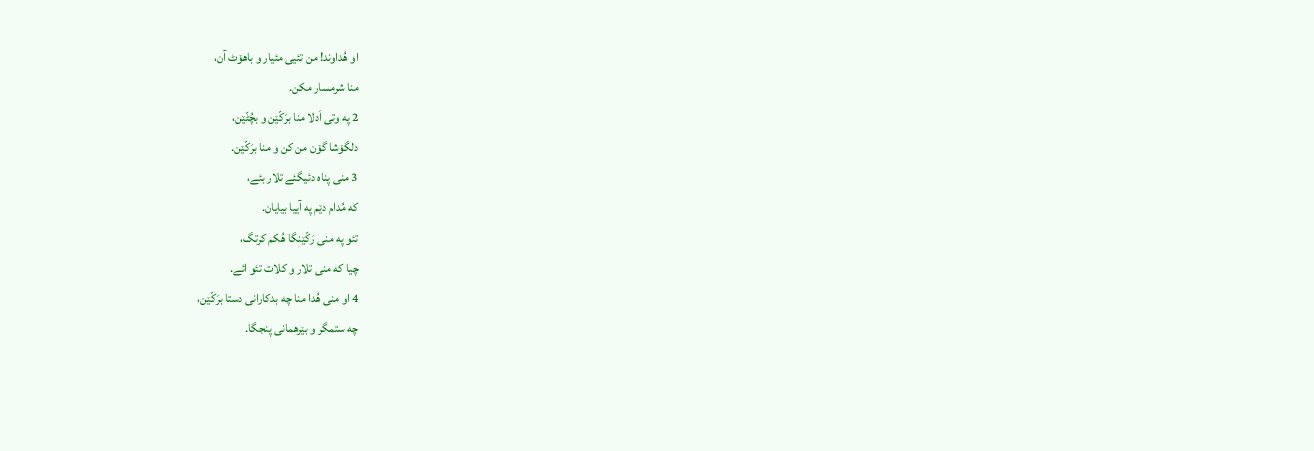او هُداوند! من تئیی مئیار و باهۆٹ آن،
منا شرمسار مکن.
2 په وتی اَدلا منا برَکّێن و بچُٹّێن،
دلگۆشا گۆن من کن و منا برَکّێن.
3 منی پناه دئیگئے تلار بئے،
که مُدام دێم په آییا بیایان.
تئو په منی رَکّێنگا هُکم کرتگ،
چیا که منی تلار و کلات تئو ائے.
4 او منی هُدا منا چه بدکارانی دستا برَکّێن،
چه ستمگر و بێرهمانی پنجگا.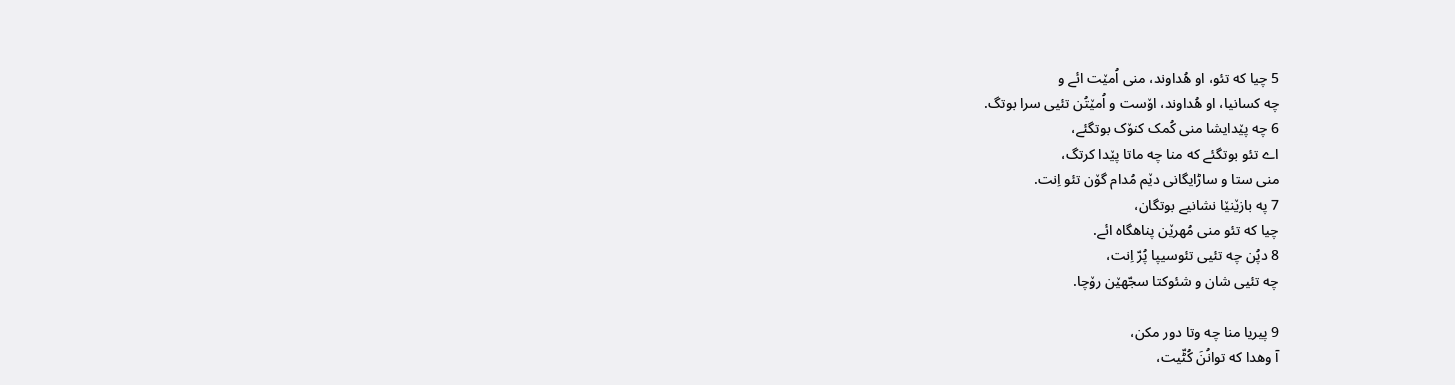5 چیا که تئو، او هُداوند، منی اُمێت ائے و
چه کسانیا، او هُداوند، اۆست و اُمێتُن تئیی سرا بوتگ.
6 چه پێدایشا منی کُمک کنۆک بوتگئے،
اے تئو بوتگئے که منا چه ماتا پێدا کرتگ،
منی ستا و ساڑایگانی دێم مُدام گۆن تئو اِنت.
7 په بازێنێا نشانیے بوتگان،
چیا که تئو منی مُهرێن پناهگاه ائے.
8 دپُن چه تئیی تئوسیپا پُرّ اِنت،
چه تئیی شان و شئوکتا سجّهێن رۆچا.

9 پیریا منا چه وتا دور مکن،
آ وهدا که توانُنَ کُٹّیت،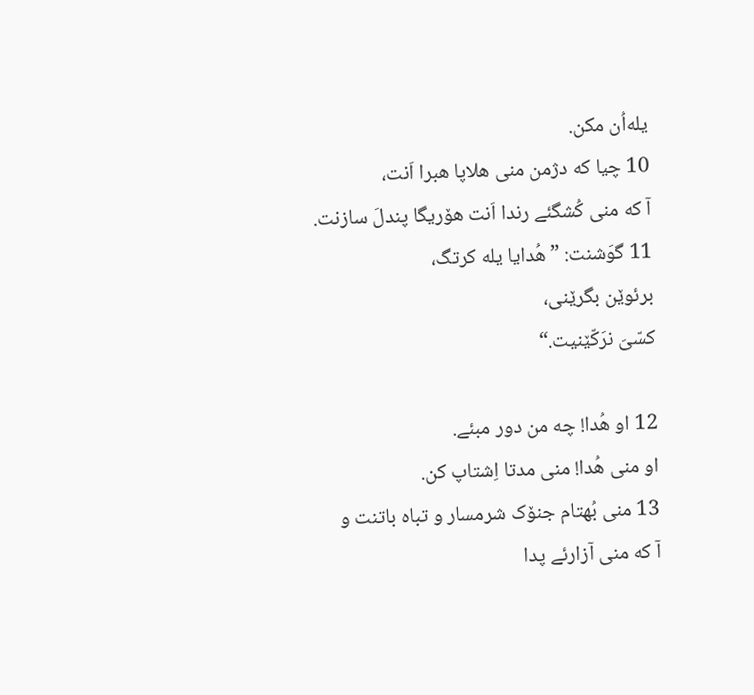یله‌اُن مکن.
10 چیا که دژمن منی هلاپا هبرا اَنت،
آ که منی کُشگئے رندا اَنت هۆریگا پندلَ سازنت.
11 گوَشنت: ”هُدایا یله کرتگ،
برئوێن بگرێنی،
کسّیَ نرَکّێنیت.“

12 او هُدا! چه من دور مبئے.
او منی هُدا! منی مدتا اِشتاپ کن.
13 منی بُهتام جنۆک شرمسار و تباه باتنت و
آ که منی آزارئے پدا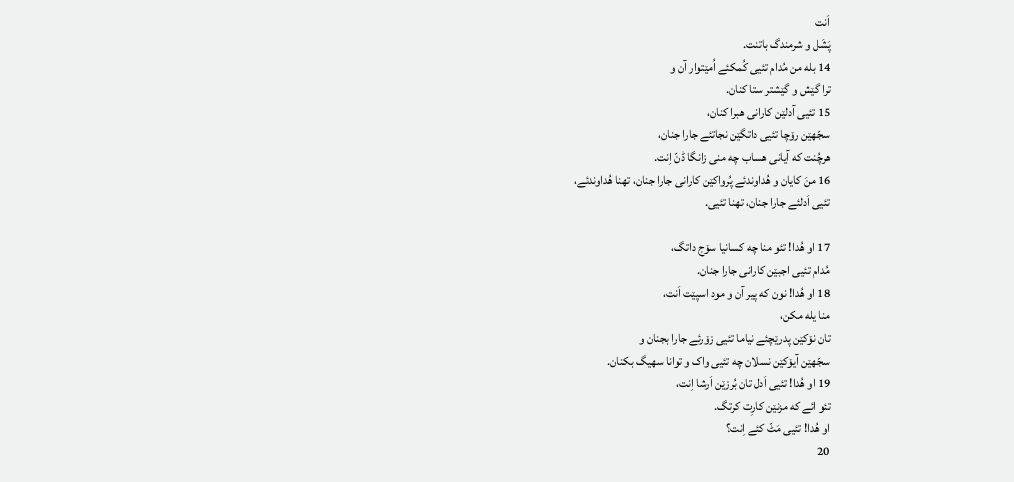اَنت
پَشَل و شرمندگ باتنت.
14 بله من مُدام تئیی کُمکئے اُمێتوار آن و
ترا گێش و گێشتر ستا کنان.
15 تئیی آدلێن کارانی هبرا کنان،
سجّهێن رۆچا تئیی داتگێن نجاتئے جارا جنان،
هرچُنت که آیانی هساب چه منی زانگا ڈنّ اِنت.
16 منَ کایان و هُداوندئے پُرواکێن کارانی جارا جنان، تهنا هُداوندئے،
تئیی اَدلئے جارا جنان، تهنا تئیی.

17 او هُدا! تئو منا چه کسانیا سۆج داتگ،
مُدام تئیی اجبێن کارانی جارا جنان.
18 او هُدا! نون که پیر آن و مود اسپێت اَنت،
منا یله مکن،
تان نۆکێن پدرێچئے نیاما تئیی زۆرئے جارا بجنان و
سجّهێن آیۆکێن نسلان چه تئیی واک و توانا سهیگ بکنان.
19 او هُدا! تئیی اَدل تان بُرزێن اَرشا اِنت،
تئو ائے که مزنێن کارِت کرتگ.
او هُدا! تئیی مَٹّ کئے اِنت؟
20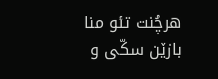هرچُنت تئو منا بازێن سکّی و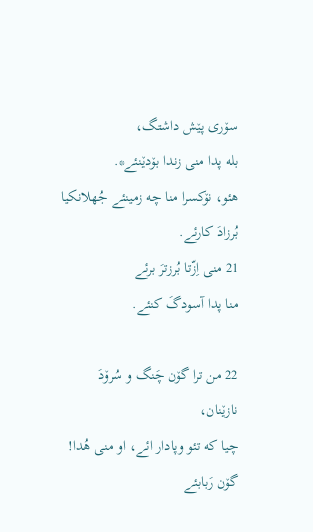سۆری پێش داشتگ،
بله پدا منی زندا بۆدێنئے*.
هئو، نۆکسرا منا چه زمینئے جُهلانکیا بُرزادَ کارئے.
21 منی اِزّتا بُرزترَ برئے
منا پدا آسودگَ کنئے.

22 من ترا گۆن چَنگ و سُرۆدَ نازێنان،
چیا که تئو وپادار ائے، او منی هُدا!
گۆن رَبابئے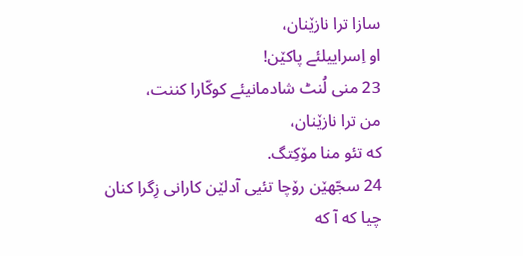سازا ترا نازێنان،
او اِسراییلئے پاکێن!
23 منی لُنٹ شادمانیئے کوکّارا کننت،
من ترا نازێنان،
که تئو منا مۆکِتگ.
24 سجّهێن رۆچا تئیی آدلێن کارانی زِگرا کنان
چیا که آ که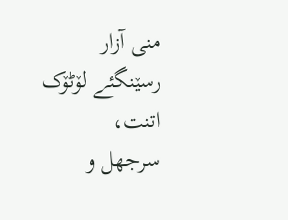منی آزار رسێنگئے لۆٹۆک اتنت،
سرجهل و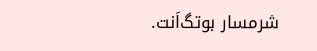شرمسار بوتگ‌اَنت.